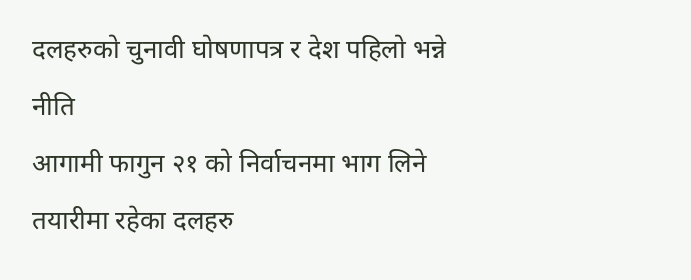दलहरुको चुनावी घोषणापत्र र देश पहिलो भन्ने नीति
आगामी फागुन २१ को निर्वाचनमा भाग लिने तयारीमा रहेका दलहरु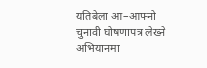यतिबेला आ–आफ्नो चुनावी घोषणापत्र लेख्ने अभियानमा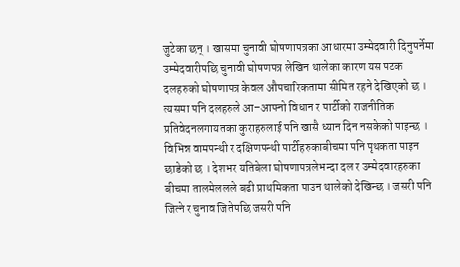जुटेका छन् । खासमा चुनावी घोषणापत्रका आधारमा उम्मेदवारी दिनुपर्नेमा उम्मेदवारीपछि चुनावी घोषणपत्र लेखिन थालेका कारण यस पटक दलहरुको घोषणापत्र केवल औपचारिकतामा सीमित रहने देखिएको छ । त्यसमा पनि दलहरुले आ–आफ्नो विधान र पार्टीको राजनीतिक प्रतिवेदनलगायतका कुराहरुलाई पनि खासै ध्यान दिन नसकेको पाइन्छ । विभिन्न वामपन्थी र दक्षिणपन्थी पार्टीहरुकाबीचमा पनि पृथकता पाइन छाडेको छ । देशभर यतिबेला घोषणापत्रलेभन्दा दल र उम्मेदवारहरुका बीचमा तालमेललले बढी प्राथमिकता पाउन थालेको देखिन्छ । जसरी पनि जित्ने र चुनाव जितेपछि जसरी पनि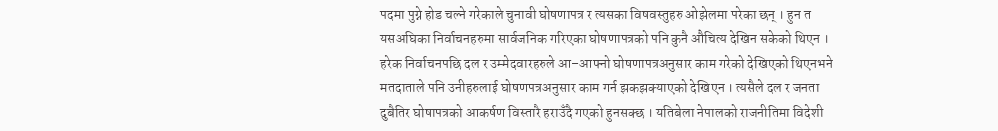पदमा पुग्ने होड चल्ने गरेकाले चुनावी घोषणापत्र र त्यसका विषवस्तुहरु ओझेलमा परेका छन् । हुन त यसअघिका निर्वाचनहरुमा सार्वजनिक गरिएका घोषणापत्रको पनि कुनै औचित्य देखिन सकेको थिएन । हरेक निर्वाचनपछि दल र उम्मेदवारहरुले आ–आफ्नो घोषणापत्रअनुसार काम गरेको देखिएको थिएनभने मतदाताले पनि उनीहरुलाई घोषणपत्रअनुसार काम गर्न झकझक्याएको देखिएन । त्यसैले दल र जनता दुबैतिर घोषापत्रको आकर्षण विस्तारै हराउँदै गएको हुनसक्छ । यतिबेला नेपालको राजनीतिमा विदेशी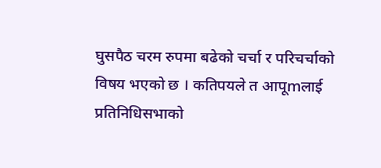घुसपैठ चरम रुपमा बढेको चर्चा र परिचर्चाको विषय भएको छ । कतिपयले त आपूmलाई प्रतिनिधिसभाको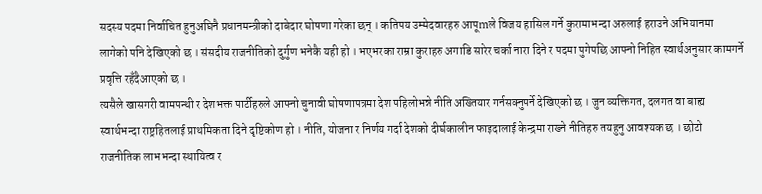सदस्य पदमा निर्वाचित हुनुअघिनै प्रधानमन्त्रीको दाबेदार घोषणा गरेका छन् । कतिपय उम्मेदवारहरु आपूmले विजय हासिल गर्ने कुरामाभन्दा अरुलाई हराउने अभियानमा लागेको पनि देखिएको छ । संसदीय राजनीतिको दुर्गुण भनेकै यही हो । भएभरका राम्रा कुराहरु अगाडि सारेर चर्का नारा दिने र पदमा पुगेपछि आफ्नो निहित स्वार्थअनुसार कामगर्ने प्रवृत्ति रहँदैआएको छ ।
त्यसैले खासगरी वामपन्थी र देशभक्त पार्टीहरुले आफ्नो चुनावी घोषणापत्रमा देश पहिलोभन्ने नीति अख्तियार गर्नसक्नुपर्ने देखिएको छ । जुन व्यक्तिगत, दलगत वा बाह्य स्वार्थभन्दा राष्ट्रहितलाई प्राथमिकता दिने दृष्टिकोण हो । नीति, योजना र निर्णय गर्दा देशको दीर्घकालीन फाइदालाई केन्द्रमा राख्ने नीतिहरु तयहुनु आवश्यक छ । छोटो राजनीतिक लाभभन्दा स्थायित्व र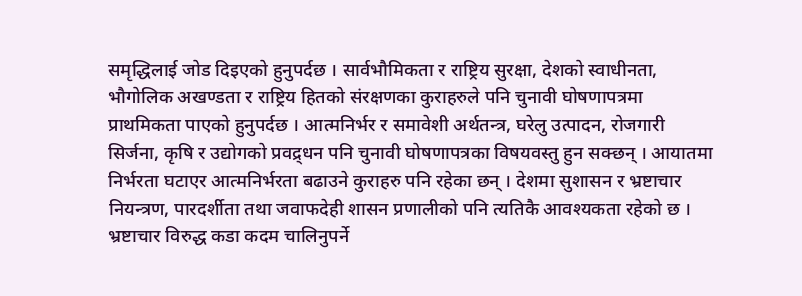समृद्धिलाई जोड दिइएको हुनुपर्दछ । सार्वभौमिकता र राष्ट्रिय सुरक्षा, देशको स्वाधीनता, भौगोलिक अखण्डता र राष्ट्रिय हितको संरक्षणका कुराहरुले पनि चुनावी घोषणापत्रमा प्राथमिकता पाएको हुनुपर्दछ । आत्मनिर्भर र समावेशी अर्थतन्त्र, घरेलु उत्पादन, रोजगारी सिर्जना, कृषि र उद्योगको प्रवद्र्धन पनि चुनावी घोषणापत्रका विषयवस्तु हुन सक्छन् । आयातमा निर्भरता घटाएर आत्मनिर्भरता बढाउने कुराहरु पनि रहेका छन् । देशमा सुशासन र भ्रष्टाचार नियन्त्रण, पारदर्शीता तथा जवाफदेही शासन प्रणालीको पनि त्यतिकै आवश्यकता रहेको छ । भ्रष्टाचार विरुद्ध कडा कदम चालिनुपर्ने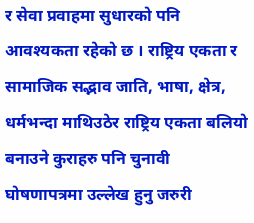र सेवा प्रवाहमा सुधारको पनि आवश्यकता रहेको छ । राष्ट्रिय एकता र सामाजिक सद्भाव जाति, भाषा, क्षेत्र, धर्मभन्दा माथिउठेर राष्ट्रिय एकता बलियो बनाउने कुराहरु पनि चुनावी घोषणापत्रमा उल्लेख हुनु जरुरी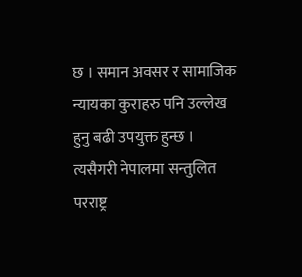छ । समान अवसर र सामाजिक न्यायका कुराहरु पनि उल्लेख हुनु बढी उपयुक्त हुन्छ । त्यसैगरी नेपालमा सन्तुलित परराष्ट्र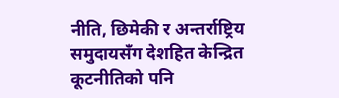नीति, छिमेकी र अन्तर्राष्ट्रिय समुदायसँग देशहित केन्द्रित कूटनीतिको पनि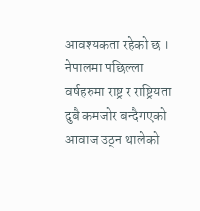आवश्यकता रहेको छ । नेपालमा पछिल्ला वर्षहरुमा राष्ट्र र राष्ट्रियता दुबै कमजोर बन्दैगएको आवाज उठ्न थालेको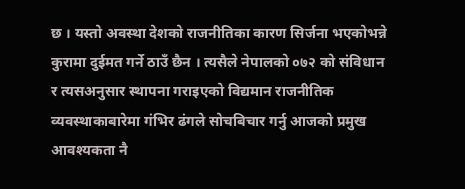छ । यस्तो अवस्था देशको राजनीतिका कारण सिर्जना भएकोभन्ने कुरामा दुईमत गर्ने ठाउँ छैन । त्यसैले नेपालको ०७२ को संविधान र त्यसअनुसार स्थापना गराइएको विद्यमान राजनीतिक व्यवस्थाकाबारेमा गंभिर ढंगले सोचबिचार गर्नु आजको प्रमुख आवश्यकता नै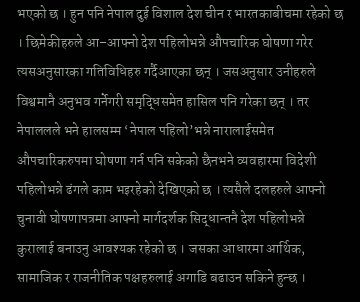भएको छ । हुन पनि नेपाल दुई विशाल देश चीन र भारतकाबीचमा रहेको छ । छिमेकीहरुले आ–आफ्नो देश पहिलोभन्ने औपचारिक घोषणा गरेर त्यसअनुसारका गतिविधिहरु गर्दैआएका छन् । जसअनुसार उनीहरुले विश्वमानै अनुभव गर्नेगरी समृद्धिसमेत हासिल पनि गरेका छन् । तर नेपाललले भने हालसम्म ‘नेपाल पहिलो’भन्ने नारालाईसमेत औपचारिकरुपमा घोषणा गर्न पनि सकेको छैनभने व्यवहारमा विदेशी पहिलोभन्ने ढंगले काम भइरहेको देखिएको छ । त्यसैले दलहरुले आफ्नो चुनावी घोषणापत्रमा आफ्नो मार्गदर्शक सिद्धान्तनै देश पहिलोभन्ने कुरालाई बनाउनु आवश्यक रहेको छ । जसका आधारमा आर्थिक, सामाजिक र राजनीतिक पक्षहरुलाई अगाडि बढाउन सकिने हुन्छ ।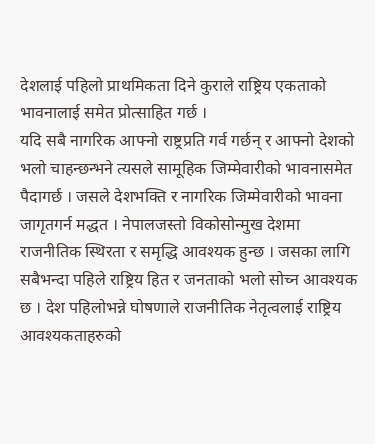देशलाई पहिलो प्राथमिकता दिने कुराले राष्ट्रिय एकताको भावनालाई समेत प्रोत्साहित गर्छ ।
यदि सबै नागरिक आफ्नो राष्ट्रप्रति गर्व गर्छन् र आफ्नो देशको भलो चाहन्छन्भने त्यसले सामूहिक जिम्मेवारीको भावनासमेत पैदागर्छ । जसले देशभक्ति र नागरिक जिम्मेवारीको भावना जागृतगर्न मद्धत । नेपालजस्तो विकोसोन्मुख देशमा राजनीतिक स्थिरता र समृद्धि आवश्यक हुन्छ । जसका लागि सबैभन्दा पहिले राष्ट्रिय हित र जनताको भलो सोच्न आवश्यक छ । देश पहिलोभन्ने घोषणाले राजनीतिक नेतृत्वलाई राष्ट्रिय आवश्यकताहरुको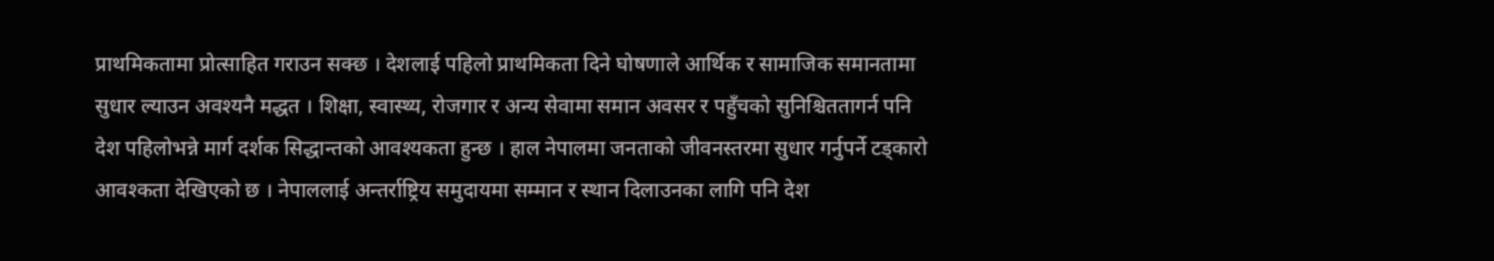प्राथमिकतामा प्रोत्साहित गराउन सक्छ । देशलाई पहिलो प्राथमिकता दिने घोषणाले आर्थिक र सामाजिक समानतामा सुधार ल्याउन अवश्यनै मद्धत । शिक्षा, स्वास्थ्य, रोजगार र अन्य सेवामा समान अवसर र पहुँचको सुनिश्चिततागर्न पनि देश पहिलोभन्ने मार्ग दर्शक सिद्धान्तको आवश्यकता हुन्छ । हाल नेपालमा जनताको जीवनस्तरमा सुधार गर्नुपर्ने टड्कारो आवश्कता देखिएको छ । नेपाललाई अन्तर्राष्ट्रिय समुदायमा सम्मान र स्थान दिलाउनका लागि पनि देश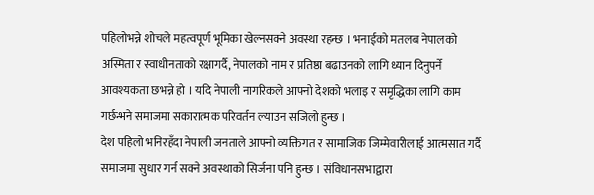पहिलोभन्ने शोचले महत्वपूर्ण भूमिका खेल्नसक्ने अवस्था रहन्छ । भनाईको मतलब नेपालको अस्मिता र स्वाधीनताको रक्षागर्दै, नेपालको नाम र प्रतिष्ठा बढाउनको लागि ध्यान दिनुपर्ने आवश्यकता छभन्ने हो । यदि नेपाली नागरिकले आफ्नो देशको भलाइ र समृद्धिका लागि काम गर्छन्भने समाजमा सकारात्मक परिवर्तन ल्याउन सजिलो हुन्छ ।
देश पहिलो भनिरहँदा नेपाली जनताले आफ्नो व्यक्तिगत र सामाजिक जिम्मेवारीलाई आत्मसात गर्दै समाजमा सुधार गर्न सक्ने अवस्थाको सिर्जना पनि हुन्छ । संविधानसभाद्वारा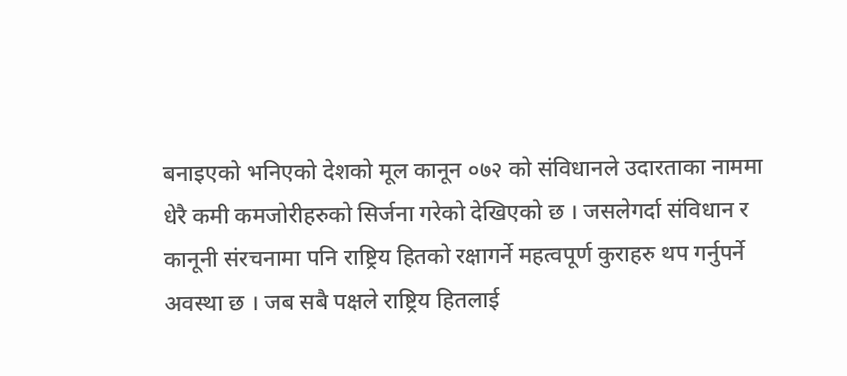बनाइएको भनिएको देशको मूल कानून ०७२ को संविधानले उदारताका नाममा धेरै कमी कमजोरीहरुको सिर्जना गरेको देखिएको छ । जसलेगर्दा संविधान र कानूनी संरचनामा पनि राष्ट्रिय हितको रक्षागर्ने महत्वपूर्ण कुराहरु थप गर्नुपर्ने अवस्था छ । जब सबै पक्षले राष्ट्रिय हितलाई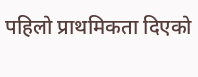पहिलो प्राथमिकता दिएको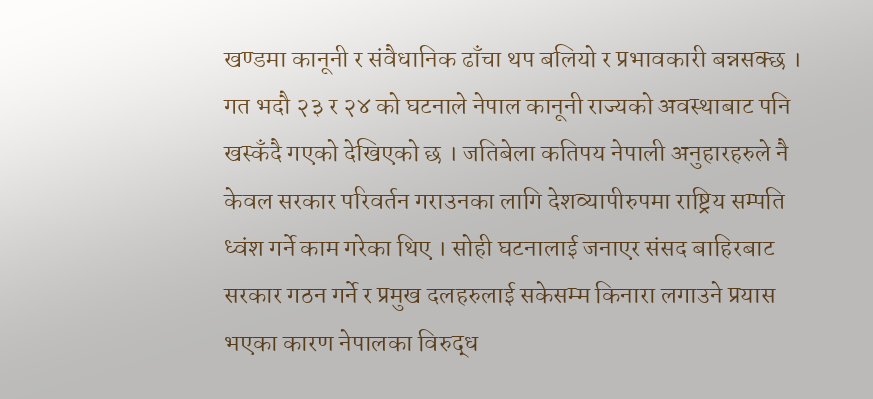खण्डमा कानूनी र संवैधानिक ढाँचा थप बलियो र प्रभावकारी बन्नसक्छ । गत भदौ २३ र २४ को घटनाले नेपाल कानूनी राज्यको अवस्थाबाट पनि खस्कँदै गएको देखिएको छ । जतिबेला कतिपय नेपाली अनुहारहरुले नै केवल सरकार परिवर्तन गराउनका लागि देशव्यापीरुपमा राष्ट्रिय सम्पति ध्वंश गर्ने काम गरेका थिए । सोही घटनालाई जनाएर संसद बाहिरबाट सरकार गठन गर्ने र प्रमुख दलहरुलाई सकेसम्म किनारा लगाउने प्रयास भएका कारण नेपालका विरुद्ध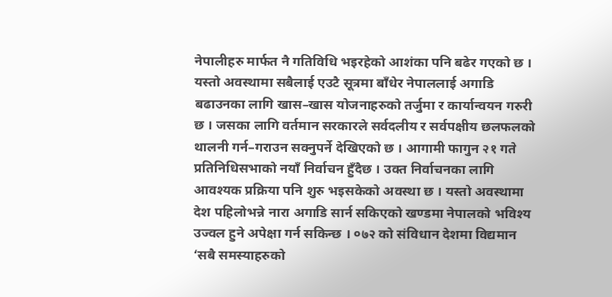नेपालीहरु मार्फत नै गतिविधि भइरहेको आशंका पनि बढेर गएको छ । यस्तो अवस्थामा सबैलाई एउटै सूत्रमा बाँधेर नेपाललाई अगाडि बढाउनका लागि खास–खास योजनाहरुको तर्जुमा र कार्यान्वयन गरुरी छ । जसका लागि वर्तमान सरकारले सर्वदलीय र सर्वपक्षीय छलफलको थालनी गर्न–गराउन सक्नुपर्ने देखिएको छ । आगामी फागुन २१ गते प्रतिनिधिसभाको नयाँ निर्वाचन हुँदैछ । उक्त निर्वाचनका लागि आवश्यक प्रक्रिया पनि शुरु भइसकेको अवस्था छ । यस्तो अवस्थामा देश पहिलोभन्ने नारा अगाडि सार्न सकिएको खण्डमा नेपालको भविश्य उज्वल हुने अपेक्षा गर्न सकिन्छ । ०७२ को संविधान देशमा विद्यमान ‘सबै समस्याहरुको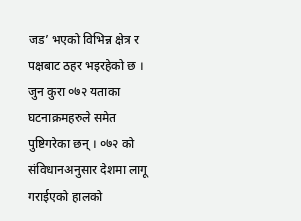जड’ भएको विभिन्न क्षेत्र र पक्षबाट ठहर भइरहेको छ । जुन कुरा ०७२ यताका घटनाक्रमहरुले समेत पुष्टिगरेका छन् । ०७२ को संविधानअनुसार देशमा लागू गराईएको हालको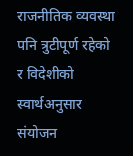राजनीतिक व्यवस्था पनि त्रुटीपूर्ण रहेको र विदेशीको स्वार्थअनुसार संयोजन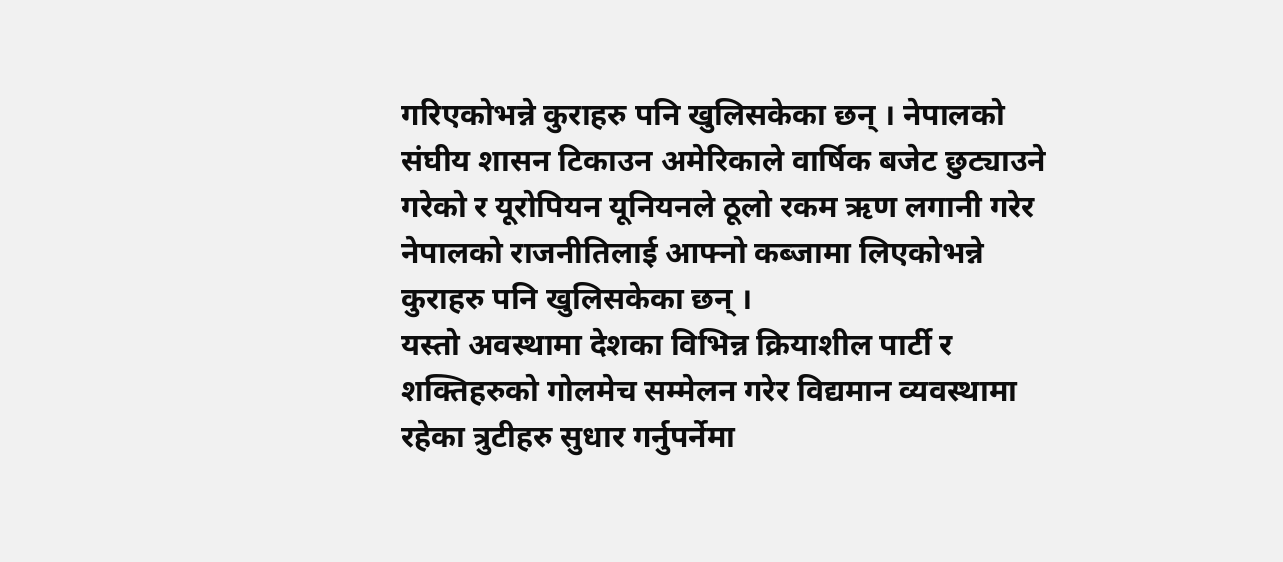गरिएकोभन्ने कुराहरु पनि खुलिसकेका छन् । नेपालको संघीय शासन टिकाउन अमेरिकाले वार्षिक बजेट छुट्याउने गरेको र यूरोपियन यूनियनले ठूलो रकम ऋण लगानी गरेर नेपालको राजनीतिलाई आफ्नो कब्जामा लिएकोभन्ने कुराहरु पनि खुलिसकेका छन् ।
यस्तो अवस्थामा देशका विभिन्न क्रियाशील पार्टी र शक्तिहरुको गोलमेच सम्मेलन गरेर विद्यमान व्यवस्थामा रहेका त्रुटीहरु सुधार गर्नुपर्नेमा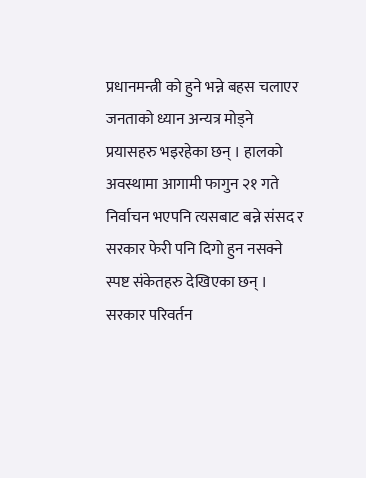प्रधानमन्त्री को हुने भन्ने बहस चलाएर जनताको ध्यान अन्यत्र मोड्ने प्रयासहरु भइरहेका छन् । हालको अवस्थामा आगामी फागुन २१ गते निर्वाचन भएपनि त्यसबाट बन्ने संसद र सरकार फेरी पनि दिगो हुन नसक्ने स्पष्ट संकेतहरु देखिएका छन् । सरकार परिवर्तन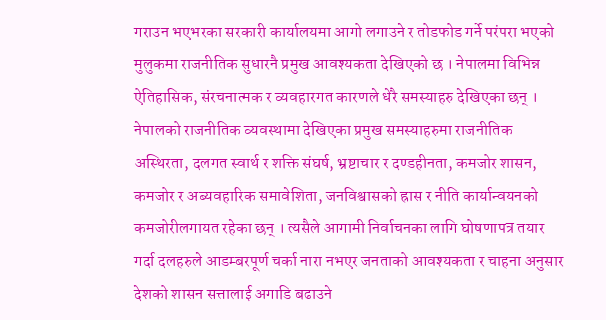गराउन भएभरका सरकारी कार्यालयमा आगो लगाउने र तोडफोड गर्ने परंपरा भएको मुलुकमा राजनीतिक सुधारनै प्रमुख आवश्यकता देखिएको छ । नेपालमा विभिन्न ऐतिहासिक, संरचनात्मक र व्यवहारगत कारणले धेरै समस्याहरु देखिएका छन् । नेपालको राजनीतिक व्यवस्थामा देखिएका प्रमुख समस्याहरुमा राजनीतिक अस्थिरता, दलगत स्वार्थ र शक्ति संघर्ष, भ्रष्टाचार र दण्डहीनता, कमजोर शासन, कमजोर र अब्यवहारिक समावेशिता, जनविश्वासको ह्रास र नीति कार्यान्वयनको कमजोरीलगायत रहेका छन् । त्यसैले आगामी निर्वाचनका लागि घोषणापत्र तयार गर्दा दलहरुले आडम्बरपूर्ण चर्का नारा नभएर जनताको आवश्यकता र चाहना अनुसार देशको शासन सत्तालाई अगाडि बढाउने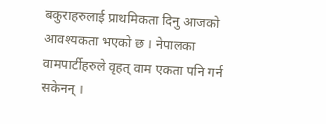बकुराहरुलाई प्राथमिकता दिनु आजको आवश्यकता भएको छ । नेपालका वामपार्टीहरुले वृहत् वाम एकता पनि गर्न सकेनन् ।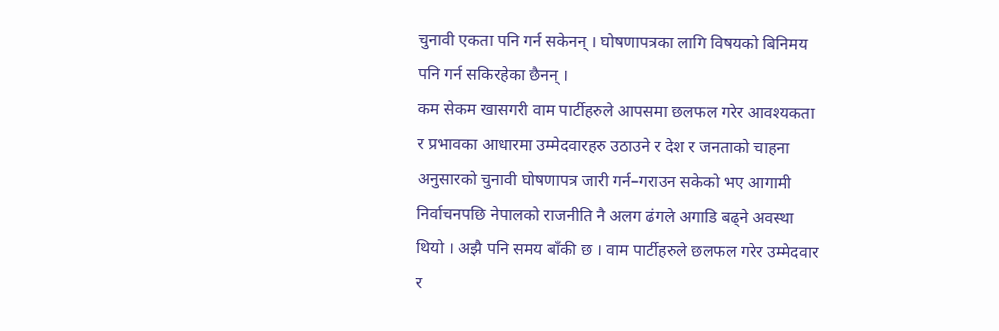चुनावी एकता पनि गर्न सकेनन् । घोषणापत्रका लागि विषयको बिनिमय पनि गर्न सकिरहेका छैनन् ।
कम सेकम खासगरी वाम पार्टीहरुले आपसमा छलफल गरेर आवश्यकता र प्रभावका आधारमा उम्मेदवारहरु उठाउने र देश र जनताको चाहना अनुसारको चुनावी घोषणापत्र जारी गर्न–गराउन सकेको भए आगामी निर्वाचनपछि नेपालको राजनीति नै अलग ढंगले अगाडि बढ्ने अवस्था थियो । अझै पनि समय बाँकी छ । वाम पार्टीहरुले छलफल गरेर उम्मेदवार र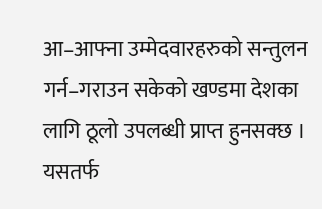आ–आफ्ना उम्मेदवारहरुको सन्तुलन गर्न–गराउन सकेको खण्डमा देशका लागि ठूलो उपलब्धी प्राप्त हुनसक्छ । यसतर्फ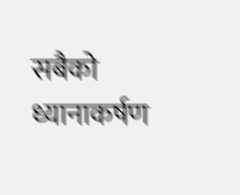सबैको ध्यानाकर्षण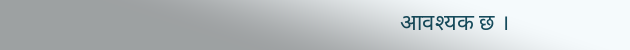आवश्यक छ ।